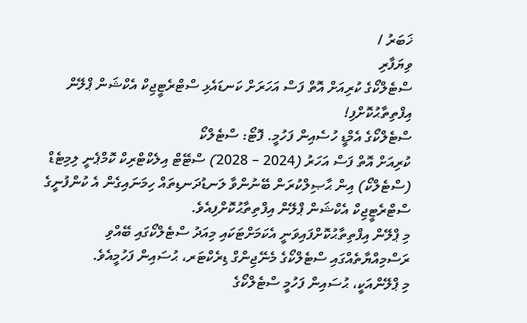ޚަބަރު /
ވިޔަފާރި
ސްޓެލްކޯގެ ކުރިއަށް އޮތް ފަސް އަހަރަށް ކަނޑައެޅި ސްޓްރެޓީޖިކް އެކްޝަން ޕްލޭން އިފްތިތާޙުކޮށްފި!
ސްޓެލްކޯގެ އެމްޑީ ހުސެއިން ފަހުމީ. ފޮޓޯ: ސްޓެލްކޯ
ކުރިއަށް އޮތް ފަސް އަހަރު (2024 – 2028) ސްޓޭޓް އިލެކްޓްރިކް ކޮމްޕެނީ ލިމިޓެޑް (ސްޓެލްކޯ) އިން ޙާޞިލްކުރަން ބޭނުންވާ ލަނޑުދަނޑިތައް ހިމަނައިގެން އެ ކުންފުނީގެ ސްޓްރެޓީޖިކް އެކްޝަން ޕްލޭން އިފްތިތާޙުކޮށްފިއެވެ.
މި ޕްލޭން އިފްތިތާޙުކޮށްފައިވަނީ އެކަމަށްޓަކައި މިއަދު ސްޓެލްކޯގައި ބޭއްވި ރަސްމިއްޔާތެއްގައި ސްޓެލްކޯގެ މެނޭޖިންގް ޑިރެކްޓަރ، ޙުސައިން ފަހުމީއެވެ.
މި ޕްލޭންއަކީ، ޙުސައިން ފަހުމީ ސްޓެލްކޯގެ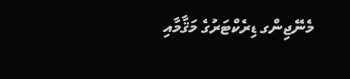މެނޭޖިންގ ޑިރެކްޓަރުގެ މަޤާމާއި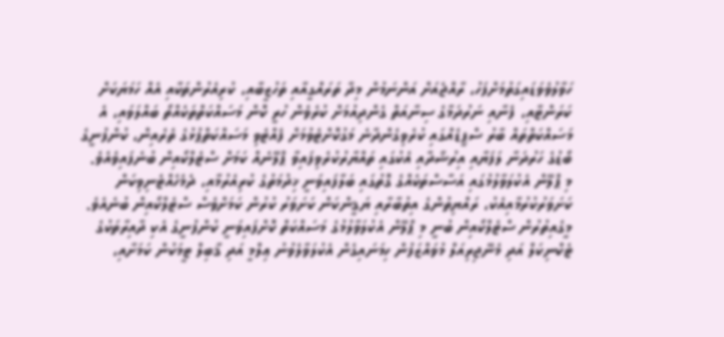ހަވާލުވެވަޑައިގަތުމަށްފަހު، ރާއްޖެއަށް އަންނަމުން މިދާ ތަރައްގީއާއި ތަހުޒީބާއި، ކުރިއެރުންތަކާއި އެއް ހަމަޔަކަށް ކަރަންޓާއި، ފެނާއި ނަރުދަމާގެ ސިނާއަތް ގެންދިއުމަށް ކުރެވެން ހުރީ ކޮން މަސައްކަތްތަކެއްތޯ ބައްލަވައި، އެ މަސައްކަތްތައް ބާރު ސްޕީޑެއްގައި ކުރެވިގެންދާނެ މަގުކޮށްޓެވުމަށް ފެއްޓެވި މަސައްކަތްޕުޅުގެ ތެރެއިން، ކުންފުނީގެ ބޯޑުގެ ހަރުދަނާ ލަފަޔާއި އިރުޝާދާއި އެކުގައި ތައްޔާރުކުރެވިފައިވާ ޕްލޭނެއް ކަމަށް ސްޓެލްކޯއިން ބުނެފައިވެއެވެ.
މި ޕްލޭން އެކުލަވާލުމުގައި އަސާސްތަކެއްގެ ގޮތުގައި ބަލާފައިވަނީ ޚިދުމަތުގެ ކުރިއެރުމާއި، ދެމެހެއްޓެނިވިކަން ކަށަވަރުކުރުމާއިއެކު، ރައްޔިތުންގެ އިތުބާރާއި ޔަޤީންކަން ކަށަވަރު ކުރުން ކަމަށްވެސް ސްޓެލްކޯއިން ބުނެއެވެ.
މީގެއިތުރުން ސްޓެލްކޯއިން ބުނީ މި ޕްލޭން އެކުލަވާލުމުގެ މަސައްކަތް ކޮށްފައިވަނީ ކުންފުނީގެ އެކި ދާއިރާތަކުގެ ޓެކްނިކަލް އަދި މެނޭޖިރިއަލް މުވައްޒަފުން ހިމަނައިގެން އެކުލަވާލެވުނު ޢިލްމީ އަދި ޤާބިލް ޓީމަކުން ކަމަށާއި،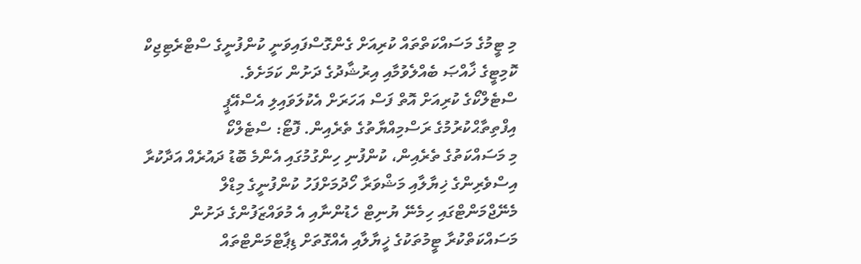މި ޓީމުގެ މަސައްކަތްތައް ކުރިއަށް ގެންގޮސްފައިވަނީ ކުންފުނީގެ ސްޓްރެޓިޖިކް ކޮމިޓީގެ ޚާއްޞަ ބެއްލެވުމާއި އިރުޝާދުގެ ދަށުން ކަމަށެވެ.
ސްޓެލްކޯގެ ކުރިއަށް އޮތް ފަސް އަހަރަށް އެކުލަވައިލި އެސްއޭޕީ އިފްތިތާޙްކުރުމުގެ ރަސްމިއްޔާތުގެ ތެރެއިން. ފޮޓޯ: ސްޓެލްކޯ
މި މަސައްކަތުގެ ތެރެއިން، ކުންފުނި ހިންގުމުގައި އެންމެ ބޮޑު ދައުރެއް އަދާކުރާ އިސްވެރިންގެ ޚިޔާލާއި މަޝްވަރާ ހޯދުމަށްފަހު ކުންފުނީގެ މިޑްލް މެނޭޖްމަންޓްގައި ހިމެނޭ ޔުނިޓް ހެޑުންނާއި އެ މުވައްޒަފުންގެ ދަށުން މަސައްކަތްކުރާ ޓީމުތަކުގެ ޚީޔާލާއި އެއްގޮތަށް ޑިޕާޓްމަންޓްތައް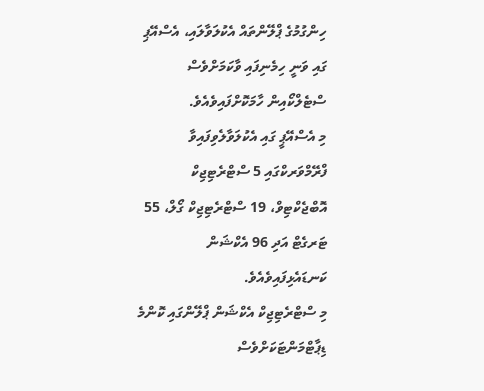ހިންގުމުގެ ޕްލޭންތައް އެކުލަވާލައި، އެސްއޭޕި ގައި ވަނީ ހިމެނިފައި ވާކަމަށްވެސް ސްޓެލްކޯއިން ހާމަކޮށްފައިވެއެވެ.
މި އެސްއޭޕީ ގައި އެކުލަވާލެވިފައިވާ ފްރޭމްވަރކްގައި 5 ސްޓްރެޓިޖިކް އޮބްޖެކްޓިވް، 19 ސްޓްރެޓިޖިކް ގޯލް، 55 ޓަރގެޓް އަދި 96 އެކްޝަން ކަނޑައެޅިފައިވެއެވެ.
މި ސްޓްރެޓިޖިކް އެކްޝަން ޕްލޭންގައި ކޮންމެ ޑިޕާޓްމަންޓަކަށްވެސް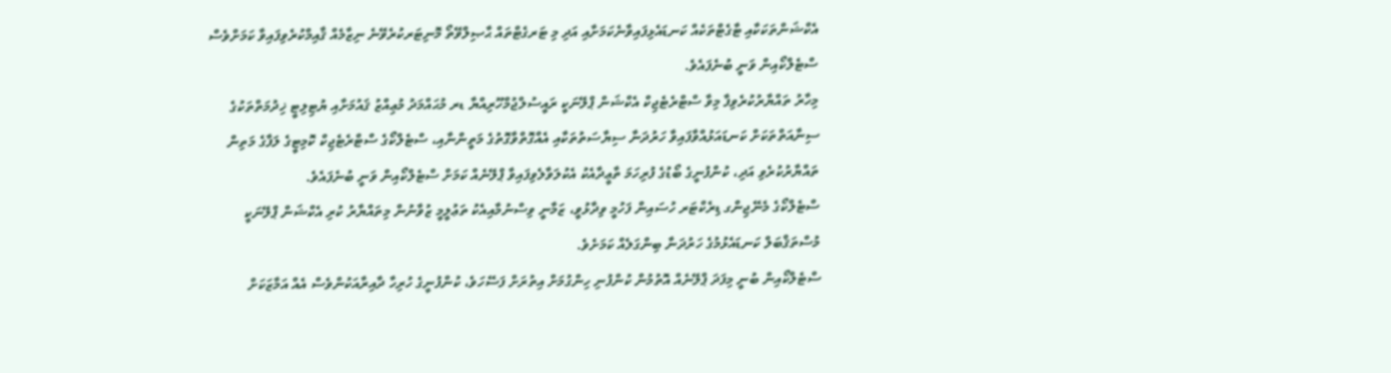އެކްޝަންތަކަކާއި ޓާގެޓްތަކެއް ކަނޑައެޅިފައިވާނެކަމަށާއި އަދި މި ޓަރގެޓްތައް ޙާޞިލްވޭތޯ މޮނިޓަރކުރެވޭނެ ނިޒާމެއް ޤާއިމްކުރެވިފައިވާ ކަމަށްވެސް ސްޓެލްކޯއިން ވަނީ ބުނެފައެވެ.
މިހާރު ތައްޔާރުކުރެވިފާ މިވާ ސްޓްރެޓެޖިކް އެކްޝަން ޕްލޭނަކީ ރައީސުލްޖުމްހޫރިއްޔާ ޑރ މުޙައްމަދު މުޢިއްޒު ޤައުމަށާއި ޔުޓިލިޓީ ޚިދުމަތްތަކުގެ ސިނާއަތްތަކަށް ކަނޑައަޅުއްވާފައިވާ ހަރުދަނާ ސިޔާސަތުތަކާއި އެއްގޮތްވާގޮތުގެ މަތީންނާއި، ސްޓެލްކޯގެ ސްޓްރެޓެޖިކް ކޮމިޓީގެ ލަފާގެ މަތިން ތައްޔާރުކުރެވި އަދި، ކުންފުނީގެ ބޯޑުގެ ފުރިހަމަ ތާޢީދާއެކު އެކުލަވާލެވިފައިވާ ޕްލޭނެއް ކަމަށް ސްޓެލްކޯއިން ވަނީ ބުނެފައެވެ.
ސްޓެލްކޯގެ މެނޭޖިންގ ޑިރެކްޓަރ ހުސައިން ފަހުމީ ވިދާޅުވީ، ޒަމާނީ ވިސްނުމާއިއެކު ތަޢުލީމީ ޒުވާނުން މިތައްޔާރު ކުރި އެކްޝަން ޕްލޭނަކީ މުސްތަޤްބަލް ކަނޑައެޅުމުގެ ހަރުދަނާ ބިންގަލެއް ކަމަށެވެ.
ސްޓެލްކޯއިން ބުނީ މިފަދަ ޕްލޭނެއް އޮތުމުން ކުންފުނި ހިންގުމަށް އިތުރަށް ފަސޭހަވެ، ކުންފުނީގެ ހުރިހާ ދާއިރާއަކުންވެސް އެއް އަމާޒަކަށް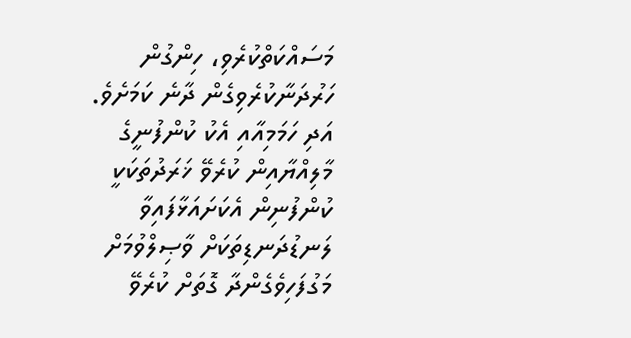މަސައްކަތްކުރެވި، ހިންގުން ހަރުދަނާކުރެވިގެން ދާނެ ކަމަށެވެ.
އަދި ހަމަމިއާއި އެކު ކުންފުނީގެ މާލިއްޔާއިން ކުރެވޭ ޚަރަދުތަކަކީ ކުންފުނިން އެކަށައަޅާފައިވާ ލަނޑުދަނޑިތަކަށް ވާޞިލްވުމަށް މަގުފަހިވެގެންދާ ގޮތަށް ކުރެވޭ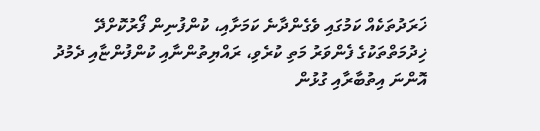ޚަރަދުތަކެއް ކަމުގައި ވެގެންދާނެ ކަމަށާއި، ކުންފުނިން ފޯރުކޮށްދޭ ޚިދުމަތްތަކުގެ ފެންވަރު މަތި ކުރެވި، ރައްޔިތުންނާއި ކުންފުންޏާއި ދެމުދު އޮންނަ އިތުބާރާއި ގުޅުން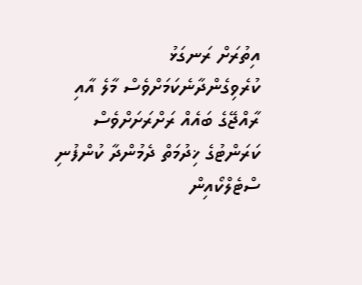އިތުރަށް ރަނގަޅު ކުރެވިގެންދާނެކަމަށްވެސް މާލެ އާއި ރާއްޖޭގެ ބައެއް ރަށްރަށަށްވެސް ކަރަންޓުގެ ޚިދުމަތް ދެމުންދާ ކުންފުނި ސްޓެލްކޯއިން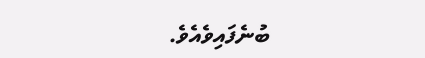ބުނެފައިވެއެވެ.